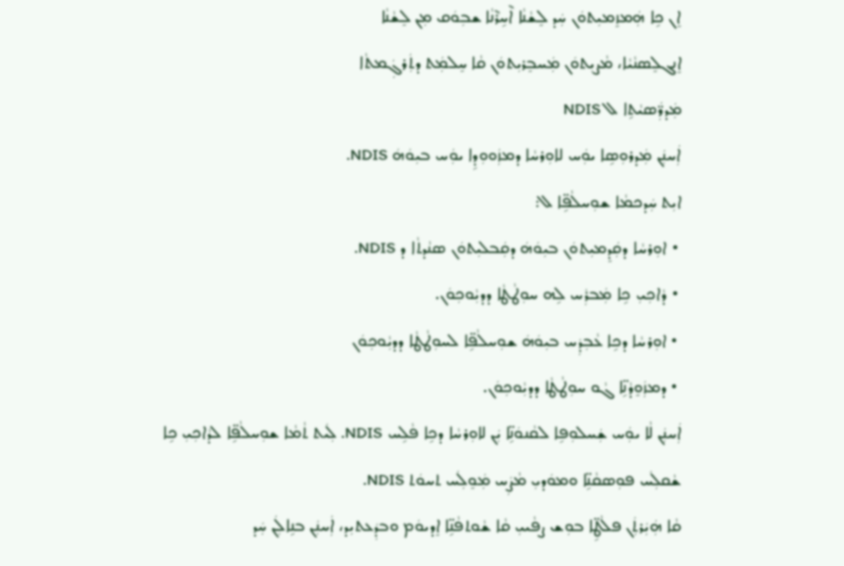ܐܸܢ ܟܹܐ ܗܲܡܙܸܡܝܼܬܘܿܢ ܚܲܕ ܠܸܫܵܢܵܐ ܐ݉ܚܹܪ݉ܢܵܐ ܫܒܼܘܿܩ ܡܼܢ ܠܸܫܵܢܵܐ
ܐܸܢܓܠܸܣܢܵܝܵܐ، ܡܵܨܝܼܬܘܿܢ ܡܲܚܒܸܪܝܼܬܘܿܢ ܩܵܐ ܚܸܠܡܲܬ ܕܬܲܪܓܲܡܬܵܐ
ܡܲܕܪ̈ܲܣܝܵܬܹܐ ܠ NDIS
ܐܲܚܢܲܢ ܡܲܕܪܘܼܣܹܐ ܝܘܲܚ ܠܐܘܼܪܚܵܐ ܕܡܙܲܘܘܼܕܹܐ ܝܘܲܚ ܒܝܼܘܿܗܿ NDIS.
ܐܝܼܬ ܚܲܕܟܡܵܐ ܫܘܼܚܠܵܦܹ̈ܐ ܠ:
 • ܐܘܼܪܚܵܐ ܕܩܲܕܸܡܝܼܬܘܿܢ ܒܝܼܘܿܗܿ ܕܩܲܒܠܝܼܬܘܿܢ ܣܢܵܕܬܵܐ ܕ NDIS.
 • ܕܵܐܟܼܝܼ ܟܹܐ ܡܲܒܪܲܚ ܠܹܗ ܚܘܼܛܵܛܵܐ ܕܕܝܼܵܘܟܼܘܿܢ.
 • ܐܘܼܪܚܵܐ ܕܟܹܐ ܥܵܒܼܕܲܚ ܒܝܼܘܿܗܿ ܫܘܼܚܠܵܦܹ̈ܐ ܠܚܘܼܛܵܛܵܐ ܕܕܝܼܵܘܟܼܘܿܢ
 • ܕܡܙܲܘܸܕܵܢܹ̈ܐ ܓܵܘ ܚܘܼܛܵܛܵܐ ܕܕܝܼܵܘܟܼܘܿܢ.
ܐܲܚܢܲܢ ܠܵܐ ܝܘܲܚ ܫܲܚܠܘܼܦܹܐ ܠܩܵܢܘܿܢܹ̈ܐ ܝܲܢ ܠܐܘܼܪܚܵܐ ܕܟܹܐ ܦܵܠܹܚ NDIS. ܠܲܝܬ ܬܵܡܵܐ ܫܘܼܚܠܵܦܹ̈ܐ ܠܕܵܐܟܼܝܼ ܟܹܐ ܫܵܩܠܲܚ ܦܘܼܣܩܵܢܹ̈ܐ ܘܡܘܿܕܝܼ ܡܵܨܲܚ ܡܲܘܸܠܲܚ ܬܚܘܿܬ NDIS.
ܩܵܐ ܗܲܝܲܪܬܲܢ ܦܠܵܛܹ̈ܐ ܒܘܼܫ ܨܦܵܝܝܼ ܩܵܐ ܫܵܘܬܦܵܢܹ̈ܐ ܐܸܕܝܘܿܡ ܘܒܕܲܥܬܝܼܕ، ܐܲܚܢܲܢ ܒܢܹܐܠܲܢ ܚܲܕ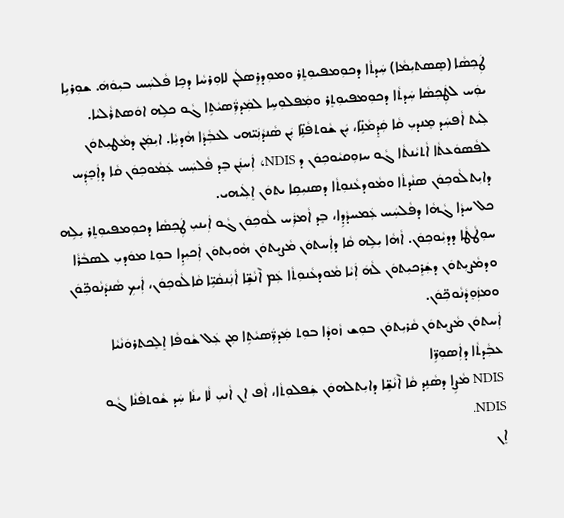ܛܲܟܼܣܵܐ (ܣܸܣܬܝܼܡܵܐ) ܚܲܕܬܵܐ ܕܟܘܼܡܦܝܘܼܬܸܪ ܘܡܘܼܕܪܸܣܠܲܢ ܠܐܘܼܪܚܵܐ ܕܟܹܐ ܦܵܠܚܲܚ ܒܝܼܘܿܗܿ. ܫܘܼܪܝܹܐ ܝܘܲܚ ܠܛܲܟܼܣܵܐ ܚܲܕܬܵܐ ܕܟܘܼܡܦܝܘܼܬܸܪ ܘܡܲܦܠܘܼܚܹܐ ܠܡܲܕܪ̈ܲܣܝܵܬܹܐ ܓܵܘ ܟܠܹܗ ܐܘܿܣܬܪܵܠܝܵܐ.
ܠܲܝܬ ܐܵܦܚܲܕ ܡܸܢܕܝܼ ܩܵܐ ܩܲܕܸܡܵܢܹ̈ܐ، ܝܲܢ ܫܵܘܬܦܵܢܹ̈ܐ ܝܲܢ ܣܵܢܕܵܢܲܝ̈ܗܝ ܠܥܒܼܵܕܵܐ ܗܵܕܝܼܵܐ. ܐܝܼܡܲܢ ܕܡܵܛܝܼܬܘܿܢ ܠܦܵܣܘܿܥܬܵܐ ܐܵܬܝܵܢܬܵܐ ܓܵܘ ܚܙܘܼܩܝܵܘܟܼܘܿܢ ܕ NDIS، ܐܲܚܢܲܢ ܒܸܕ ܦܵܠܚܲܚ ܥܲܡܵܘܟܼܘܿܢ ܩܵܐ ܕܐܲܟܸܕܲܚ ܕܐܝܼܬܠܵܘܟܼܘܿܢ ܣܢܵܕܬܵܐ ܘܡܵܘܕܥܵܢܘܼܬܵܐ ܕܣܢܝܼܩܹܐ ܝܬܘܿܢ ܐܸܠܲܝܗܝ.
ܟܠ ܚܕܵܐ ܓܵܗܵܐ ܕܦܵܠܚܲܚ ܥܲܡܚܕܵܕܹܐ، ܒܸܕ ܐܵܡܪܲܚ ܠܵܘܟܼܘܿܢ ܓܵܘ ܐܲܝܢܝܼ ܛܲܟܼܣܵܐ ܕܟܘܼܡܦܝܘܼܬܸܪ ܝܼܠܹܗ ܚܘܼܛܵܛܵܐ ܕܕܝܼܵܘܟܼܘܿܢ. ܐܵܗܵܐ ܝܼܠܹܗ ܩܵܐ ܕܐܲܚܬܘܿܢ ܡܵܨܝܼܬܘܿܢ ܗܵܘܝܼܬܘܿܢ ܐܲܟܝܼܕܹܐ ܒܘܼܬ ܡܘܿܕܝܼ ܠܣܒܵܪܵܐ ܘܕܡܵܨܝܼܬܘܿܢ ܕܫܲܪܸܟܝܼܬܘܿܢ ܠܵܗܿ ܐܲܝܵܐ ܡܵܘܕܥܵܢܘܼܬܵܐ ܥܲܡ ܐ݉ܢܵܫܹ̈ܐ ܐܵܢܲܢܩܵܝܹ̈ܐ ܩܵܐܠܵܘܟܼܘܿܢ، ܐܲܝܟܼ ܣܵܢܕܵܢܵܘܟܼ̈ܘܿܢ ܘܡܙܲܘܸܕܵܢܵܘܟܼ̈ܘܿܢ.
ܐܲܚܬܘܿܢ ܡܵܨܝܼܬܘܿܢ ܩܵܪܝܼܬܘܿܢ ܒܘܼܫ ܙܵܘܕܵܐ ܒܘܼܬ ܡܲܕܪ̈ܲܣܝܵܬܹܐ ܡܼܢ ܥܲܠ ܫܵܘܦܵܐ ܐܸܠܸܟܬܪܘܿܢܵܝܵܐ
ܥܒܼܵܕܬܵܐ ܕܐܲܣܘܼܪܹ̈ܐ
NDIS ܡܵܨܹܐ ܕܣܵܢܹܕ ܩܵܐ ܐ݉ܢܵܫܹ̈ܐ ܕܐܝܼܬܠܗܘܿܢ ܫܲܦܠܘܼܬܵܐ، ܐܵܦ ܐܸܢ ܐܵܢܝܼ ܠܵܐ ܝܢܵܐ ܚܲܕ ܫܵܘܬܦܵܢܵܐ ܓܵܘ NDIS.
ܐܸܢ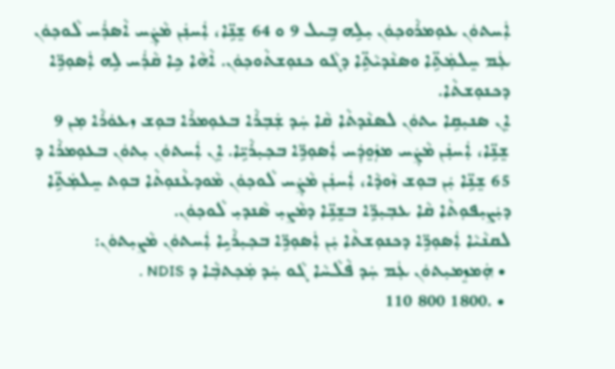ܐܲܚܬܘܿܢ ܥܘܼܡܪܵܘܟܼܘܿܢ ܝܼܠܹܗ ܒܹܝܠ 9 ܘ 64 ܫܸܢܹ̈ܐ، ܐܲܚܢܲܢ ܡܵܨܲܚ ܐܵܣܪܲܚ ܠܵܘܟܼܘܿܢ ܥܲܡ ܚܸܠܡܲܬܹ̈ܐ ܘܣܢܵܕܝܵܬܹ̈ܐ ܕܓܵܘ ܟܢܘܼܫܬܵܘܟܼܘܿܢ. ܐܵܗܵܐ ܟܹܐ ܩܵܪܲܚ ܠܹܗ ܐܲܣܘܼܪܹ̈ܐ ܕܟܢܘܼܫܬܵܐ.
ܐܸܢ ܣܢܝܼܩܹܐ ܝܬܘܿܢ ܠܣܢܵܕܬܵܐ ܩܵܐ ܚܲܕ ܫܲܒܼܪܵܐ ܒܥܘܼܡܪܵܐ ܒܘܼܫ ܙܥܘܿܪܵܐ ܡܼܢ 9 ܫܸܢܹ̈ܐ، ܐܲܚܢܲܢ ܡܵܨܲܚ ܡܙܲܘܸܕܲܚ ܐܲܣܘܼܪܹ̈ܐ ܒܟܼܝܼܪܵܝܹ̈ܐ. ܐܸܢ ܐܲܚܬܘܿܢ ܝܼܬܘܿܢ ܒܥܘܼܡܪܵܐ ܕ 65 ܫܸܢܹ̈ܐ ܝܲܢ ܒܘܼܫ ܙܵܘܕܵܐ، ܐܲܚܢܲܢ ܡܵܨܲܚ ܠܵܘܟܼܘܿܢ ܡܵܘܕܥܵܢܘܼܬܵܐ ܒܘܼܬ ܚܸܠܡܲܬܹ̈ܐ ܕܝܲܨܝܼܦܘܼܬܵܐ ܩܵܐ ܥܒܼܝܼܪܹ̈ܐ ܒܫܸܢܹ̈ܐ ܕܡܵܨܝܼ ܣܵܢܕܝܼ ܠܵܘܟܼܘܿܢ.
ܠܩܢܵܝܵܐ ܐܲܣܘܼܪܹ̈ܐ ܕܟܢܘܼܫܬܵܐ ܝܲܢ ܐܲܣܘܼܪܹ̈ܐ ܒܟܼܝܼܪܵܝܹܐ ܐܲܚܬܘܿܢ ܡܵܨܝܼܬܘܿܢ:
 • ܗܲܡܙܸܡܝܼܬܘܿܢ ܥܲܡ ܚܲܕ ܦܵܠܵܚܵܐ ܓܵܘ ܚܲܕ ܡܲܟܼܬܒܼܵܐ ܕ NDIS .
 • .1800 800 110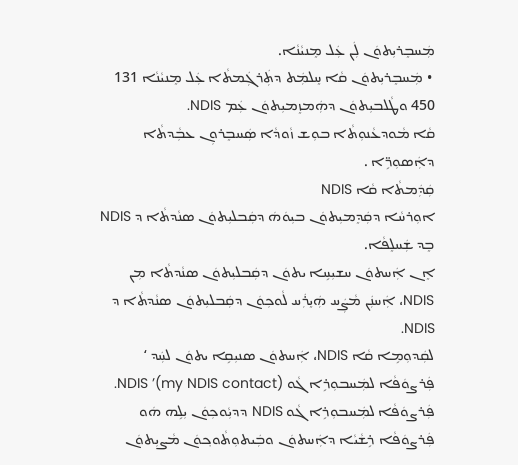ܡܲܚܒܸܪܝܼܬܘܿܢ ܠܲܢ ܥܲܠ ܡܸܢܝܵܢܵܐ.
 • ܡܲܚܒܸܪܝܼܬܘܿܢ ܩܵܐ ܚܸܠܡܲܬ ܕܬܲܪܓܲܡܬܵܐ ܥܲܠ ܡܸܢܝܵܢܵܐ 131 450 ܘܛܵܠܒܝܼܬܘܿܢ ܕܗܲܡܙܸܡܝܼܬܘܿܢ ܥܲܡ NDIS.
ܩܵܐ ܡܵܘܕܥܵܢܘܼܬܵܐ ܒܘܼܫ ܙܵܘܕܵܐ ܣܲܚܒܸܪܘܼܢ ܥܒܼܵܕܬܵܐ ܕܐܲܣܘܼܪܹ̈ܐ .
ܩܲܕܲܡܬܵܐ ܩܵܐ NDIS
ܐܘܼܪܚܵܐ ܕܩܲܕܸܡܝܼܬܘܿܢ ܒܝܼܘܿܗܿ ܕܩܲܒܠܝܼܬܘܿܢ ܣܢܵܕܬܵܐ ܕ NDIS ܒܸܕ ܫܲܚܠܸܦܵܐ.
ܐܸܢ ܐܲܚܬܘܿܢ ܚܫܝܼܚܹܐ ܝܬܘܿܢ ܕܩܲܒܠܝܼܬܘܿܢ ܣܢܵܕܬܵܐ ܡܼܢ NDIS، ܐܲܚܢܲܢ ܡܵܨܲܚ ܗܲܝܸܪܲܚ ܠܵܘܟܼܘܿܢ ܕܩܲܒܠܝܼܬܘܿܢ ܣܢܵܕܬܵܐ ܕ NDIS.
ܠܩܲܕܘܼܡܹܐ ܩܵܐ NDIS، ܐܲܚܬܘܿܢ ܣܢܝܼܩܹܐ ܝܬܘܿܢ ܠܚܲܕ ‘ ܦܲܪܨܘܿܦܵܐ ܠܡܲܚܒܘܼܪܹܐ ܓܵܘ NDIS ’(my NDIS contact). ܦܲܪܨܘܿܦܵܐ ܠܡܲܚܒܘܼܪܹܐ ܓܵܘ NDIS ܕܕܝܼܵܘܟܼܘܿܢ ܝܼܠܹܗ ܗܿܘ ܦܲܪܨܘܿܦܵܐ ܪܹܫܵܝܵܐ ܕܐܲܚܬܘܿܢ ܘܒܲܝܬܘܼܬܵܘܟ݂ܘܿܢ ܡܵܨܝܼܬܘܿܢ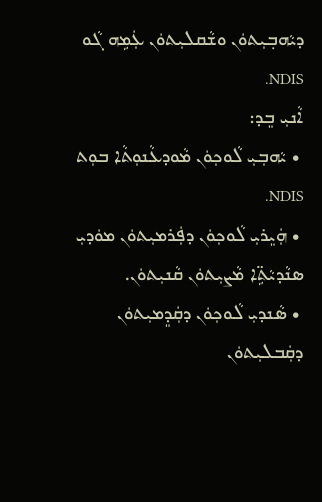ܕܝܵܗܒ݂ܝܼܬܘܿܢ ܘܫܵܩܠܝܼܬܘܿܢ ܥܲܡܹܗ ܓܵܘ NDIS.
ܐܵܢܝܼ ܒܸܕ:
 • ܝܵܗܒܼܝܼ ܠܵܘܟܼܘܿܢ ܡܵܘܕܥܵܢܘܼܬܵܐ ܒܘܼܬ NDIS.
 • ܗܲܝܸܪܝܼ ܠܵܘܟܼܘܿܢ ܕܦܲܪܡܝܼܬܘܿܢ ܡܘܿܕܝܼ ܣܢܵܕܝܵܬܹ̈ܐ ܡܵܨܝܼܬܘܿܢ ܩܵܢܝܼܬܘܿܢ.
 • ܣܵܢܕܝܼ ܠܵܘܟܼܘܿܢ ܕܩܲܕܸܡܝܼܬܘܿܢ ܕܩܲܒܠܝܼܬܘܿܢ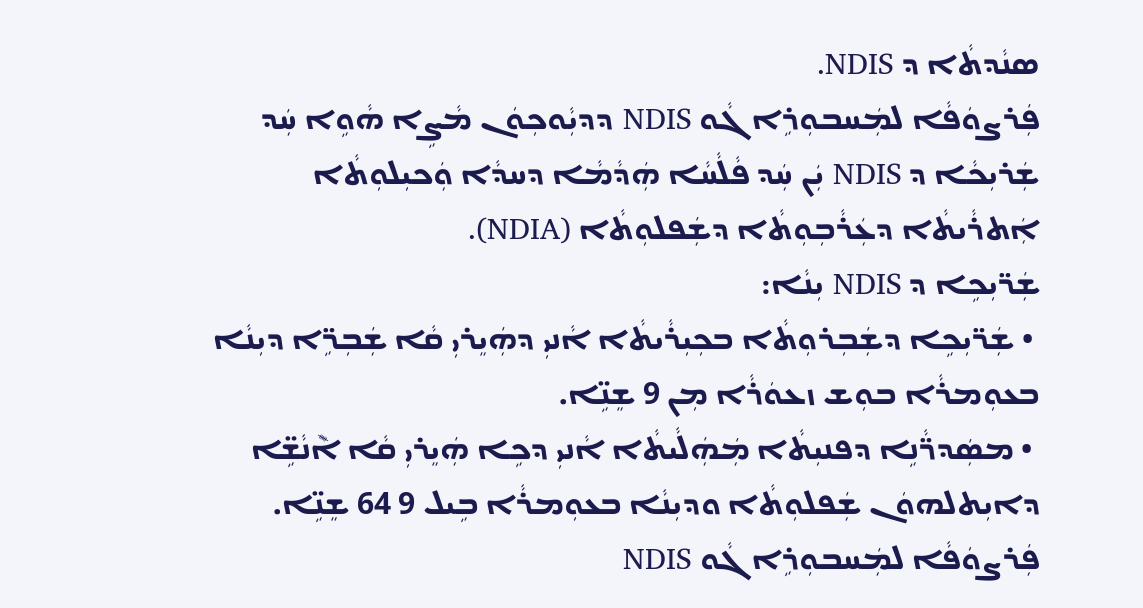ܣܢܵܕܬܵܐ ܕ NDIS.
ܦܲܪܨܘܿܦܵܐ ܠܡܲܚܒܘܼܪܹܐ ܓܵܘ NDIS ܕܕܝܼܵܘܟܼܘܿܢ ܡܵܨܹܐ ܗܵܘܹܐ ܚܲܕ ܫܲܪܝܼܟܵܐ ܕ NDIS ܝܲܢ ܚܲܕ ܦܵܠܵܚܵܐ ܗܲܕܵܡܵܐ ܕܚܕܵܐ ܘܲܟܝܼܠܘܼܬܵܐ ܐܲܬܪܵܝܬܵܐ ܕܥܲܪܵܒܼܘܼܬܵܐ ܕܫܲܦܠܘܼܬܵܐ (NDIA).
ܫܲܪ̈ܝܼܟܹܐ ܕ NDIS ܝܼܢܵܐ:
 • ܫܲܪ̈ܝܼܟܹܐ ܕܫܲܒܼܪܘܼܬܵܐ ܒܟܼܝܼܪܵܝܬܵܐ ܐܵܢܝܼ ܕܗܲܝܸܪܝܼ ܩܵܐ ܫܲܒܼܪܹ̈ܐ ܕܝܼܢܵܐ ܒܥܘܼܡܪܵܐ ܒܘܼܫ ܙܥܘܿܪܵܐ ܡܼܢ 9 ܫܸܢܹ̈ܐ.
 • ܡܣܲܕܪ̈ܵܢܹܐ ܕܦܢܝܼܬܵܐ ܡܲܗܲܠܵܝܬܵܐ ܐܵܢܝܼ ܕܟܹܐ ܗܲܝܸܪܝܼ ܩܵܐ ܐ݉ܢܵܫܹ̈ܐ ܕܐܝܼܬܠܗܘܿܢ ܫܲܦܠܘܼܬܵܐ ܘܕܝܼܢܵܐ ܒܥܘܼܡܪܵܐ ܒܹܝܠ 9 64 ܫܸܢܹ̈ܐ.
ܦܲܪܨܘܿܦܵܐ ܠܡܲܚܒܘܼܪܹܐ ܓܵܘ NDIS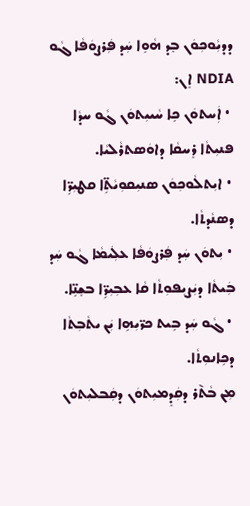ܕܕܝܼܵܘܟܼܘܿܢ ܒܸܕ ܗܵܘܹܐ ܚܲܕ ܦܲܪܨܘܿܦܵܐ ܓܵܘ NDIA ܐܸܢ:
 • ܐܲܚܬܘܿܢ ܟܹܐ ܚܵܝܝܼܬܘܿܢ ܓܵܘ ܚܕܵܐ ܦܢܝܼܬܵܐ ܪܸܚܩܵܐ ܕܐܘܿܣܬܪܵܠܝܵܐ.
 • ܐܝܼܬܠܵܘܟܼܘܿܢ ܣܢܝܼܩܘܼܝܵܬܹ̈ܐ ܩܛܝܼܪܹ̈ܐ ܕܣܢܵܕܬܵܐ.
 • ܝܼܬܘܿܢ ܚܲܕ ܦܲܪܨܘܿܦܵܐ ܥܠܲܝܡܵܐ ܓܵܘ ܚܲܕ ܒܲܝܬܵܐ ܕܝܲܨܝܼܦܘܼܬܵܐ ܩܵܐ ܥܒܼܝܼܪܹ̈ܐ ܒܫܸܢܹ̈ܐ.
 • ܓܵܘ ܚܲܕ ܒܹܝܬ ܟܪ̈ܝܼܗܹܐ ܝܲܢ ܝܬܵܒܼܬܵܐ ܕܟܹܐܢܘܼܬܵܐ.
ܡܼܢ ܒܵܬ݉ܪ ܕܩܲܕܸܡܝܼܬܘܿܢ ܕܩܲܒܠܝܼܬܘܿܢ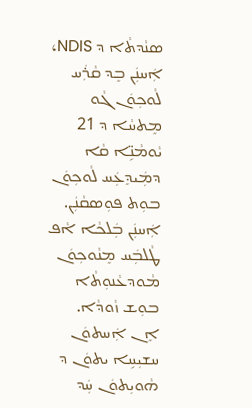ܣܢܵܕܬܵܐ ܕ NDIS، ܐܲܚܢܲܢ ܒܸܕ ܩܵܪܲܚ ܠܵܘܟܼܘܿܢ ܓܵܘ ܡܸܬܚܵܐ ܕ 21 ܝܵܘܡܵܢܹ̈ܐ ܩܵܐ ܕܡܲܝܕܸܥܲܚ ܠܵܘܟܼܘܿܢ ܒܘܼܬ ܦܘܼܣܩܵܢܲܢ. ܐܲܚܢܲܢ ܒܲܠܟܵܐ ܐܵܦ ܛܵܠܒܲܚ ܡܸܢܵܘܟܼܘܿܢ ܡܵܘܕܥܵܢܘܼܬܵܐ ܒܘܼܫ ܙܵܘܕܵܐ.
ܐܸܢ ܐܲܚܬܘܿܢ ܚܫܝܼܚܹܐ ܝܬܘܿܢ ܕ ܗܵܘܝܼܬܘܿܢ ܚܲܕ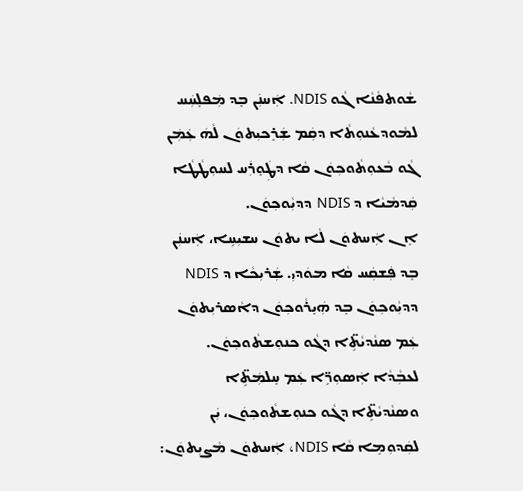ܫܵܘܬܦܵܢܵܐ ܓܵܘ NDIS. ܐܲܚܢܲܢ ܒܸܕ ܡܲܦܠܸܚܲܚ ܠܡܵܘܕܥܵܢܘܼܬܵܐ ܕܩܲܡ ܫܲܪܸܟܝܼܬܘܿܢ ܠܵܗܿ ܥܲܡܲܢ ܓܵܘ ܒܵܥܘܼܬܵܘܟܼܘܿܢ ܩܵܐ ܕܛܲܘܸܪܲܚ ܠܚܘܼܛܵܛܵܐ ܩܲܕܡܵܝܵܐ ܕ NDIS ܕܕܝܼܵܘܟܼܘܿܢ.
ܐܸܢ ܐܲܚܬܘܿܢ ܠܵܐ ܝܬܘܿܢ ܚܫܝܼܚܹܐ، ܐܲܚܢܲܢ ܒܸܕ ܦܲܫܩܲܚ ܩܵܐ ܡܘܿܕܝܼ. ܫܲܪܝܼܟܵܐ ܕ NDIS ܕܕܝܼܵܘܟܼܘܿܢ ܒܸܕ ܗܲܝܸܪܵܘܟܼܘܿܢ ܕܐܵܣܪܝܼܬܘܿܢ ܥܲܡ ܣܢܵܕܝܵܬܹ̈ܐ ܕܓܵܘ ܟܢܘܼܫܬܵܘܟܼܘܿܢ.
ܠܥܒܼܵܕܵܐ ܐܲܣܘܼܪܹ̈ܐ ܥܲܡ ܚܸܠܡܲܬܹ̈ܐ ܘܣܢܵܕܝܵܬܹ̈ܐ ܕܓܵܘ ܟܢܘܼܫܬܵܘܟܼܘܿܢ، ܝܲܢ ܠܩܲܕܘܼܡܹܐ ܩܵܐ NDIS، ܐܲܚܬܘܿܢ ܡܵܨܝܼܬܘܿܢ: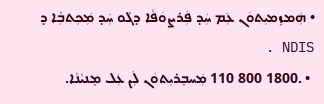• ܗܲܡܙܸܡܝܼܬܘܿܢ ܥܲܡ ܚܲܕ ܦܲܪܨܘܿܦܵܐ ܕܓܵܘ ܚܲܕ ܡܲܟܼܬܒܼܵܐ ܕ NDIS .
 • .1800 800 110 ܡܲܚܒܸܪܝܼܬܘܿܢ ܠܲܢ ܥܲܠ ܡܸܢܝܵܢܵܐ.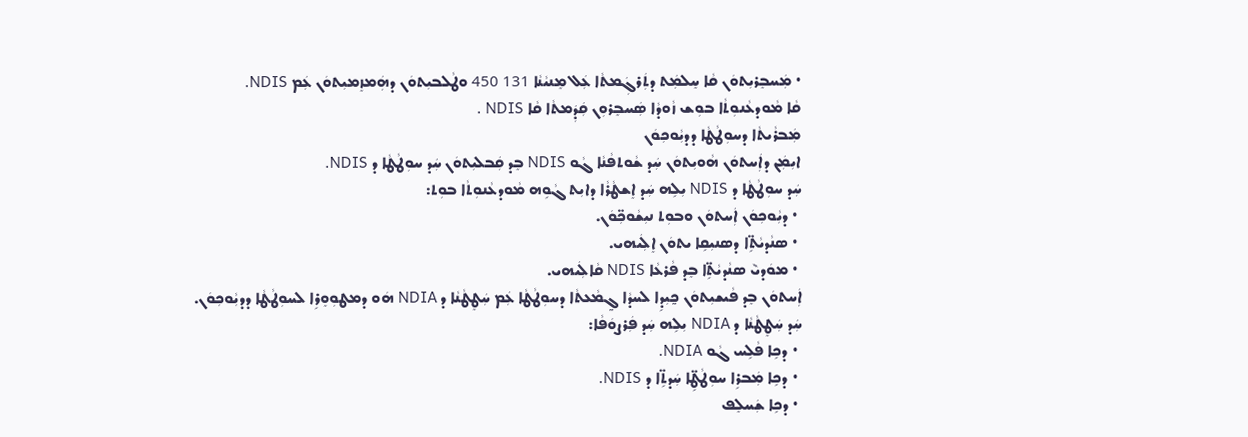• ܡܲܚܒܸܪܝܼܬܘܿܢ ܩܵܐ ܚܸܠܡܲܬ ܕܬܲܪܓܲܡܬܵܐ ܥܲܠ ܡܸܢܝܵܢܵܐ 131 450 ܘܛܵܠܒܝܼܬܘܿܢ ܕܗܲܡܙܸܡܝܼܬܘܿܢ ܥܲܡ NDIS.
ܩܵܐ ܡܵܘܕܥܵܢܘܼܬܵܐ ܒܘܼܫ ܙܵܘܕܵܐ ܣܲܚܒܸܪܘܼܢ ܩܲܕܲܡܬܵܐ ܩܵܐ NDIS .
ܡܲܒܪܵܝܬܵܐ ܕܚܘܼܛܵܛܵܐ ܕܕܝܼܵܘܟܼܘܿܢ
ܐܝܼܡܲܢ ܕܐܲܚܬܘܿܢ ܗܵܘܝܼܬܘܿܢ ܚܲܕ ܫܵܘܬܦܵܢܵܐ ܓܵܘ NDIS ܒܸܕ ܩܲܒܠܝܼܬܘܿܢ ܚܲܕ ܚܘܼܛܵܛܵܐ ܕ NDIS.
ܚܲܕ ܚܘܼܛܵܛܵܐ ܕ NDIS ܝܼܠܹܗ ܚܲܕ ܐܸܫܛܵܪܵܐ ܕܐܝܼܬ ܓܵܘܹܗ ܡܵܘܕܥܵܢܘܼܬܵܐ ܒܘܼܬ:
 • ܕܝܼܵܘܟܼܘܿܢ ܐܲܚܬܘܿܢ ܘܒܘܼܬ ܢܝܼܫܵܘܟܼ̈ܘܿܢ.
 • ܣܢܵܕܝܵܬܹ̈ܐ ܕܣܢܝܼܩܹܐ ܝܬܘܿܢ ܐܸܠܲܝܗܝ.
 • ܡܘܿܕܝ݉ ܣܢܵܕܝܵܬܹ̈ܐ ܒܸܕ ܦܵܪܥܵܐ NDIS ܩܵܐܠܲܝܗܝ.
ܐܲܚܬܘܿܢ ܒܸܕ ܦܵܝܫܝܼܬܘܿܢ ܟ̰ܝܼܕܹܐ ܠܚܕܵܐ ܓ̰ܡܵܥܬܵܐ ܕܚܘܼܛܵܛܵܐ ܥܲܡ ܚܲܛܸܛܵܢܵܐ ܕ NDIA ܗܿܘ ܕܡܛܘܼܘܸܪܹܐ ܠܚܘܼܛܵܛܵܐ ܕܕܝܼܵܘܟܼܘܿܢ.
ܚܲܕ ܚܲܛܸܛܵܢܵܐ ܕ NDIA ܝܼܠܹܗ ܚܲܕ ܦܲܪܨܘܿܦܵܐ:
 • ܕܟܹܐ ܦܵܠܹܚ ܓܵܘ NDIA.
 • ܕܟܹܐ ܡܲܒܪܹܐ ܚܘܼܛܵܛܹ̈ܐ ܚܲܕܬܹ̈ܐ ܕ NDIS.
 • ܕܟܹܐ ܫܲܚܠܸܦ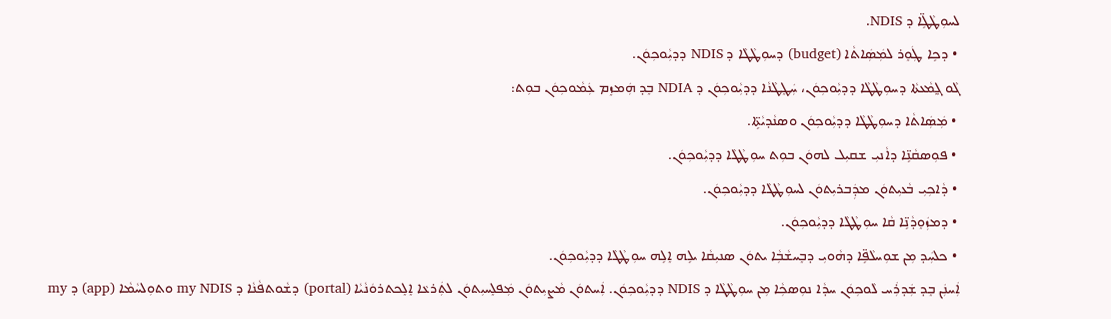ܠܚܘܼܛܵܛܹ̈ܐ ܕ NDIS.
 • ܕܟܹܐ ܛܲܘܸܪ ܠܡܲܣܲܐܬܵܐ (budget) ܕܚܘܼܛܵܛܵܐ ܕ NDIS ܕܕܝܼܵܘܟܼܘܿܢ.
ܓܵܘ ܓ̰ܡܵܥܬܵܐ ܕܚܘܼܛܵܛܵܐ ܕܕܝܼܵܘܟܼܘܿܢ، ܚܲܛܸܛܵܢܵܐ ܕܕܝܼܵܘܟܼܘܿܢ ܕ NDIA ܒܸܕ ܗܲܡܙܸܡ ܥܲܡܵܘܟܼܘܿܢ ܒܘܼܬ:
 • ܡܲܣܲܐܬܵܐ ܕܚܘܼܛܵܛܵܐ ܕܕܝܼܵܘܟܼܘܿܢ ܘܣܢܵܕܝܵܬܹ̈ܐ.
 • ܦܘܼܣܩܵܢܹ̈ܐ ܕܐܵܢܝܼ ܫܩܝܼܠ ܠܗܘܿܢ ܒܘܼܬ ܚܘܼܛܵܛܵܐ ܕܕܝܼܵܘܟܼܘܿܢ.
 • ܕܵܐܟܼܝܼ ܒܵܥܝܼܬܘܿܢ ܡܕܲܒܪܝܼܬܘܿܢ ܠܚܘܼܛܵܛܵܐ ܕܕܝܼܵܘܟܼܘܿܢ.
 • ܕܡܙܲܘܸܕܵܢܹ̈ܐ ܩܵܐ ܚܘܼܛܵܛܵܐ ܕܕܝܼܵܘܟܼܘܿܢ.
 • ܟܠܚܲܕ ܡܼܢ ܫܘܼܚܠܵܦܹ̈ܐ ܕܗܵܘܝܼ ܕܒܸܚܫܵܒܼܵܐ ܝܬܘܿܢ ܣܢܝܼܩܵܐ ܝܠܹܗ ܐܸܠܹܗ ܚܘܼܛܵܛܵܐ ܕܕܝܼܵܘܟܼܘܿܢ.
ܐܲܚܢܲܢ ܒܸܕ ܫܲܕܪܲܚ ܠܵܘܟܼܘܿܢ ܚܕܵܐ ܢܘܼܣܟܼܵܐ ܡܼܢ ܚܘܼܛܵܛܵܐ ܕ NDIS ܕܕܝܼܵܘܟܼܘܿܢ. ܐܲܚܬܘܿܢ ܡܵܨܝܼܬܘܿܢ ܡܲܦܠܸܚܝܼܬܘܿܢ ܠܬܲܪܥܵܐ ܐܸܠܸܟܬܪܘܿܢܵܝܵܐ (portal) ܕܫܵܘܬܦܵܢܵܐ ܕ my NDIS ܘܬܘܼܠܚܵܡܵܐ (app) ܕ my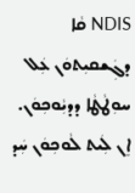NDIS ܩܵܐ ܕܓܲܫܩܝܼܬܘܿܢ ܥܲܠ ܚܘܼܛܵܛܵܐ ܕܕܝܼܵܘܟܼܘܿܢ.
ܐܸܢ ܠܲܝܬ ܠܵܘܟܼܘܿܢ ܚܲܕ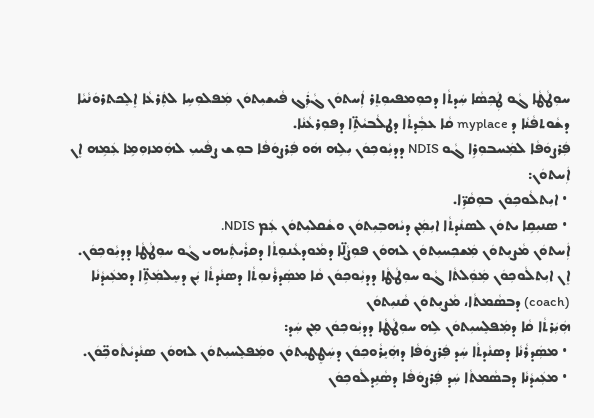ܚܘܼܛܵܛܵܐ ܓܵܘ ܛܲܟܼܣܵܐ ܚܲܕܬܵܐ ܕܟܘܼܡܦܝܘܼܬܸܪ ܐܲܚܬܘܿܢ ܓܵܪܲܓ ܦܵܝܫܝܼܬܘܿܢ ܡܲܦܠܘܼܚܹܐ ܠܬܲܪܥܵܐ ܐܸܠܸܟܬܪܘܿܢܵܝܵܐ ܕܫܵܘܬܦܵܢܵܐ ܕ myplace ܩܵܐ ܥܒܼܵܕܬܵܐ ܕܛܠܵܒܝܵܬܹ̈ܐ ܕܦܘܼܪܥܵܢܵܐ.
ܦܲܪܨܘܿܦܵܐ ܠܡܲܚܒܘܼܪܹܐ ܓܵܘ NDIS ܕܕܝܼܵܘܟܼܘܿܢ ܝܼܠܹܗ ܗܿܘ ܦܲܪܨܘܿܦܵܐ ܒܘܼܫ ܨܦܵܝܝܼ ܠܗܲܡܙܘܼܡܹܐ ܥܲܡܹܗ ܐܸܢ ܐܲܚܬܘܿܢ:
 • ܐܝܼܬܠܵܘܟܼܘܿܢ ܒܘܼܩܵܪܹ̈ܐ.
 • ܣܢܝܼܩܹܐ ܝܬܘܿܢ ܠܣܢܵܕܬܵܐ ܐܝܼܡܲܢ ܕܝܵܗܒܼܝܼܬܘܿܢ ܘܫܵܩܠܝܼܬܘܿܢ ܥܲܡ NDIS.
ܐܲܚܬܘܿܢ ܡܵܨܝܼܬܘܿܢ ܡܲܫܟܼܚܝܼܬܘܿܢ ܠܗܘܿܢ ܦܘܼܨܵܠܹ̈ܐ ܕܡܵܘܕܥܵܢܘܼܬܵܐ ܕܩܪܵܝܬܲܝܗܝ ܓܵܘ ܚܘܼܛܵܛܵܐ ܕܕܝܼܵܘܟܼܘܿܢ.
ܐܸܢ ܐܝܼܬܠܵܘܟܼܘܿܢ ܡܲܘܲܠܬܵܐ ܓܵܘ ܚܘܼܛܵܛܵܐ ܕܕܝܼܵܘܟܼܘܿܢ ܩܵܐ ܡܣܲܕܪܵܢܘܼܬܵܐ ܕܣܢܵܕܬܵܐ ܝܲܢ ܕܚܸܠܡܲܬܹ̈ܐ ܕܡܥܲܝܕܵܢܵܐ (coach) ܕܒܣܵܡܬܵܐ، ܡܵܨܝܼܬܘܿܢ ܩܵܢܝܼܬܘܿܢ
ܗܲܝܲܪܬܵܐ ܩܵܐ ܕܡܲܦܠܸܚܝܼܬܘܿܢ ܠܹܗ ܚܘܼܛܵܛܵܐ ܕܕܝܼܵܘܟܼܘܿܢ ܡܼܢ ܚܲܕ:
 • ܡܣܲܕܪܵܢܵܐ ܕܣܢܵܕܬܵܐ ܚܲܕ ܦܲܪܨܘܿܦܵܐ ܕܗܲܝܸܪܵܘܟܼܘܿܢ ܕܚܲܛܸܛܝܼܬܘܿܢ ܘܡܲܦܠܸܚܝܼܬܘܿܢ ܠܗܘܿܢ ܣܢܵܕܝܵܬܵܘܟܼ̈ܘܿܢ.
 • ܡܥܲܝܕܵܢܵܐ ܕܒܣܵܡܬܵܐ ܚܲܕ ܦܲܪܨܘܿܦܵܐ ܕܣܵܢܹܕܠܵܘܟܼܘܿܢ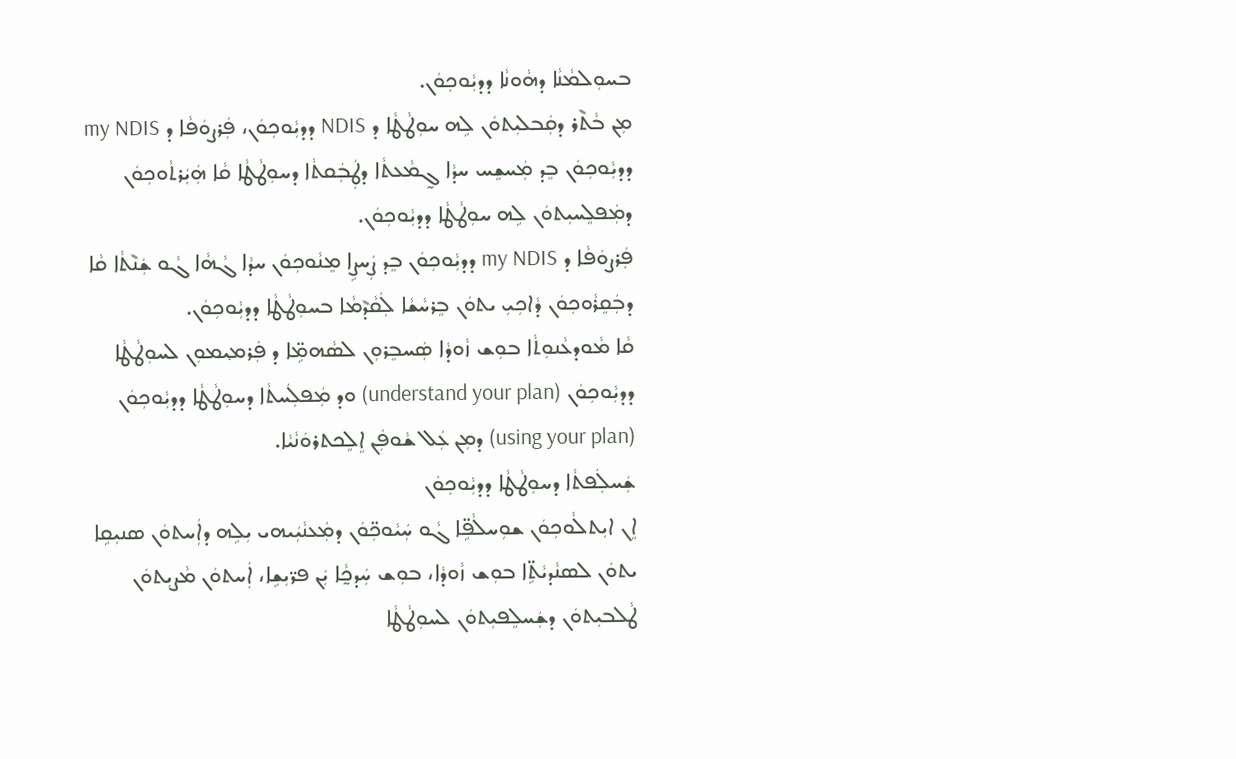ܒܚܘܼܠܡܵܢܵܐ ܕܗܵܘܢܵܐ ܕܕܝܼܵܘܟܼܘܿܢ.
ܡܼܢ ܒܵܬ݉ܪ ܕܩܲܒܠܝܼܬܘܿܢ ܠܹܗ ܚܘܼܛܵܛܵܐ ܕ NDIS ܕܕܝܼܵܘܟܼܘܿܢ، ܦܲܪܨܘܿܦܵܐ ܕ my NDIS ܕܕܝܼܵܘܟܼܘܿܢ ܒܸܕ ܡܲܚܫܸܚ ܚܕܵܐ ܓ̰ܡܵܥܬܵܐ ܕܛܲܒܲܩܬܵܐ ܕܚܘܼܛܵܛܵܐ ܩܵܐ ܗܲܝܲܪܬܵܘܟܼܘܿܢ ܕܡܲܦܠܸܚܝܼܬܘܿܢ ܠܹܗ ܚܘܼܛܵܛܵܐ ܕܕܝܼܵܘܟܼܘܿܢ.
ܦܲܪܨܘܿܦܵܐ ܕ my NDIS ܕܕܝܼܵܘܟܼܘܿܢ ܒܸܕ ܨܲܚܨܹܐ ܡܸܢܵܘܟܼܘܿܢ ܚܕܵܐ ܓܵܗܵܐ ܓܵܘ ܫܲܢ݉ܬܵܐ ܩܵܐ ܕܒܲܩܸܪܵܘܟܼܘܿܢ ܕܵܐܟܼܝܼ ܝܬܘܿܢ ܒܸܪܚܵܫܵܐ ܠܲܩܵܕ݉ܡܵܐ ܒܚܘܼܛܵܛܵܐ ܕܕܝܼܵܘܟܼܘܿܢ.
ܩܵܐ ܡܵܘܕܥܵܢܘܼܬܵܐ ܒܘܼܫ ܙܵܘܕܵܐ ܣܲܚܒܸܪܘܼܢ ܠܣܵܗܡܹ̈ܐ ܕ ܦܲܪܡ݂ܝܡܘܼܢ ܠܚܘܼܛܵܛܵܐ ܕܕܝܼܵܘܟܼܘܿܢ (understand your plan) ܘܕ ܡܲܦܠܲܚܬܵܐ ܕܚܘܼܛܵܛܵܐ ܕܕܝܼܵܘܟܼܘܿܢ (using your plan) ܕܡܼܢ ܥܲܠ ܫܵܘܦܲܢ ܐܸܠܸܟܬܪܘܿܢܵܝܵܐ.
ܫܲܚܠܲܦܬܵܐ ܕܚܘܼܛܵܛܵܐ ܕܕܝܼܵܘܟܼܘܿܢ
ܐܸܢ ܐܝܼܬܠܵܘܟܼܘܿܢ ܫܘܼܚܠܵܦܹ̈ܐ ܓܵܘ ܚܲܝܵܘܟܼ̈ܘܿܢ ܕܡܲܥܢܵܝܲܝܗܝ ܝܼܠܹܗ ܕܐܲܚܬܘܿܢ ܣܢܝܼܩܹܐ ܝܬܘܿܢ ܠܣܢܵܕܝܵܬܹ̈ܐ ܒܘܼܫ ܙܵܘܕܵܐ، ܒܘܼܫ ܚܲܕܟ̰ܵܐ ܝܲܢ ܦܪ̈ܝܼܫܹܐ، ܐܲܚܬܘܿܢ ܡܵܨܝܼܬܘܿܢ ܛܵܠܒܝܼܬܘܿܢ ܕܫܲܚܠܸܦܝܼܬܘܿܢ ܠܚܘܼܛܵܛܵܐ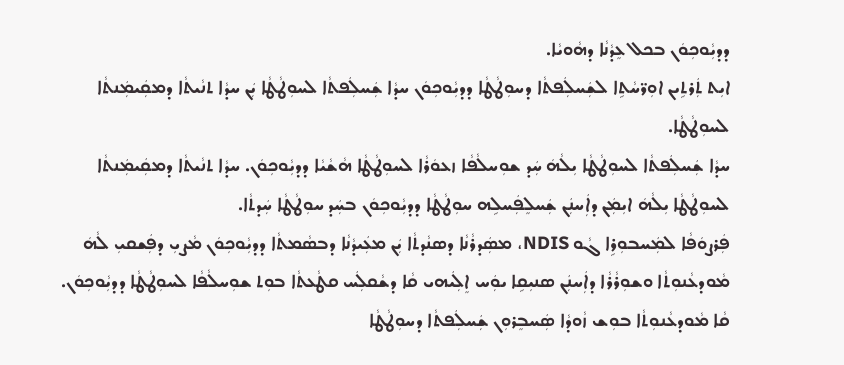ܕܕܝܼܵܘܟܼܘܿܢ ܒܟܠ ܥܸܕܵܢܵܐ ܕܗܵܘܝܵܐ.
ܐܝܼܬ ܬܲܪܬܹܝܢ ܐܘܼܪ̈ܚܵܬܹܐ ܠܫܲܚܠܲܦܬܵܐ ܕܚܘܼܛܵܛܵܐ ܕܕܝܼܵܘܟܼܘܿܢ ܚܕܵܐ ܫܲܚܠܲܦܬܵܐ ܠܚܘܼܛܵܛܵܐ ܝܲܢ ܚܕܵܐ ܬܢܵܝܬܵܐ ܕܡܩܲܝܡܲܢܬܵܐ ܠܚܘܼܛܵܛܵܐ.
ܚܕܵܐ ܫܲܚܠܲܦܬܵܐ ܠܚܘܼܛܵܛܵܐ ܝܼܠܵܗܿ ܚܲܕ ܫܘܼܚܠܵܦܵܐ ܙܥܘܿܪܵܐ ܠܚܘܼܛܵܛܵܐ ܗܵܫܵܝܵܐ ܕܕܝܼܵܘܟܼܘܿܢ. ܚܕܵܐ ܬܢܵܝܬܵܐ ܕܡܩܲܝܡܲܢܬܵܐ ܠܚܘܼܛܵܛܵܐ ܝܼܠܵܗܿ ܐܝܼܡܲܢ ܕܐܲܚܢܲܢ ܫܲܚܠܸܦܲܚܠܹܗ ܚܘܼܛܵܛܵܐ ܕܕܝܼܵܘܟܼܘܿܢ ܒܚܲܕ ܚܘܼܛܵܛܵܐ ܚܲܕܬܵܐ.
ܦܲܪܨܘܿܦܵܐ ܠܡܲܚܒܘܼܪܹܐ ܓܵܘ NDIS، ܡܣܲܕܪܵܢܵܐ ܕܣܢܵܕܬܵܐ ܝܲܢ ܡܥܲܝܕܵܢܵܐ ܕܒܣܵܡܬܵܐ ܕܕܝܼܵܘܟܼܘܿܢ ܡܵܨܝܼ ܕܦܲܫܩܝܼ ܠܵܗܿ ܡܵܘܕܥܵܢܘܼܬܵܐ ܘܫܘܼܪܵܪܵܐ ܕܐܲܚܢܲܢ ܣܢܝܼܩܹܐ ܝܘܲܚ ܐܸܠܲܝܗܝ ܩܵܐ ܕܫܵܩܠܲܚ ܩܛܵܥܬܵܐ ܒܘܼܬ ܫܘܼܚܠܵܦܵܐ ܠܚܘܼܛܵܛܵܐ ܕܕܝܼܵܘܟܼܘܿܢ.
ܩܵܐ ܡܵܘܕܥܵܢܘܼܬܵܐ ܒܘܼܫ ܙܵܘܕܵܐ ܣܲܚܒܸܪܘܼܢ ܫܲܚܠܲܦܬܵܐ ܕܚܘܼܛܵܛܵܐ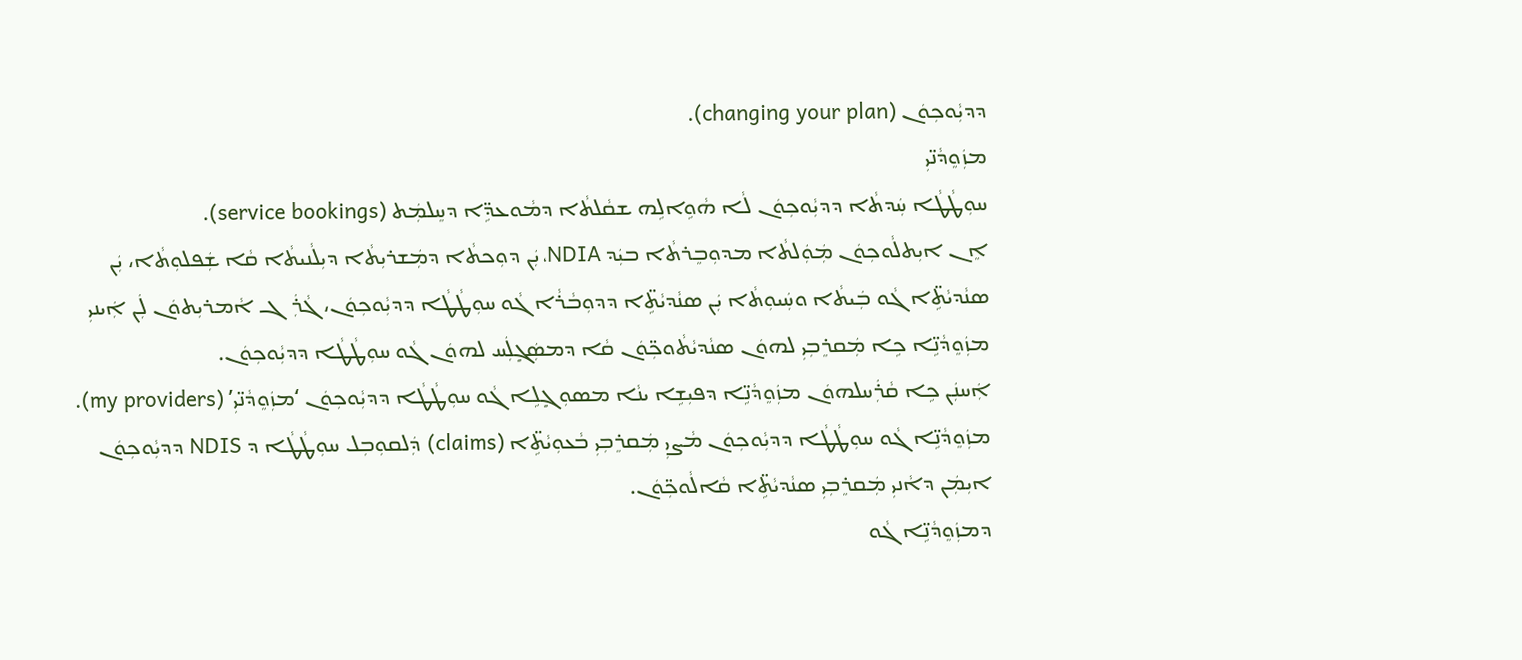ܕܕܝܼܵܘܟܼܘܿܢ (changing your plan).
ܡܙܲܘܸܕܵܢ̈ܝܼ
ܚܘܼܛܵܛܵܐ ܚܲܕܬܵܐ ܕܕܝܼܵܘܟܼܘܿܢ ܠܵܐ ܗܵܘܹܐܠܹܗ ܫܩܵܠܬܵܐ ܕܡܵܘܥܕܹ̈ܐ ܕܚܸܠܡܲܬ (service bookings).
ܐܸܢ ܐܝܼܬܠܵܘܟܼܘܿܢ ܡܲܘܲܠܬܵܐ ܡܕܘܼܒܸܪܬܵܐ ܒܝܲܕ NDIA، ܝܲܢ ܕܘܼܟܬܵܐ ܕܡܲܫܪܝܼܬܵܐ ܕܝܼܠܵܢܝܬܵܐ ܩܵܐ ܫܲܦܠܘܼܬܵܐ، ܝܲܢ ܣܢܵܕܝܵܬܹ̈ܐ ܓܵܘ ܒܲܝܬܵܐ ܘܚܲܝܘܼܬܵܐ ܝܲܢ ܣܢܵܕܝܵܬܹ̈ܐ ܕܕܘܼܒܵܪܵܐ ܓܵܘ ܚܘܼܛܵܛܵܐ ܕܕܝܼܵܘܟܼܘܿܢ، ܓܵܪܲܓ ܐܵܡܪܝܼܬܘܿܢ ܠܲܢ ܐܲܝܢܝܼ ܡܙܲܘܸܕܵܢܹ̈ܐ ܟܹܐ ܡܲܩܪܸܒܼܝܼ ܠܗܘܿܢ ܣܢܵܕܝܵܬܵܘܟܼ̈ܘܿܢ ܩܵܐ ܕܡܣܲܓܼܸܠܲܚ ܠܗܘܿܢ ܓܵܘ ܚܘܼܛܵܛܵܐ ܕܕܝܼܵܘܟܼܘܿܢ.
ܐܲܚܢܲܢ ܟܹܐ ܩܵܪܲܚܠܗܘܿܢ ܡܙܲܘܸܕܵܢܹ̈ܐ ܕܦܝܼܫܹܐ ܝܢܵܐ ܡܣܘܼܓܼܸܠܹܐ ܓܵܘ ܚܘܼܛܵܛܵܐ ܕܕܝܼܵܘܟܼܘܿܢ ‘ܡܙܲܘܸܕܵܢ̈ܝܼ’ (my providers). ܡܙܲܘܸܕܵܢܹ̈ܐ ܓܵܘ ܚܘܼܛܵܛܵܐ ܕܕܝܼܵܘܟܼܘܿܢ ܡܵܨܝܼ ܡܲܩܪܸܒܼܝܼ ܒܵܥܘܼܝܵܬܹ̈ܐ (claims) ܕܲܠܩܘܼܒܼܠ ܚܘܼܛܵܛܵܐ ܕ NDIS ܕܕܝܼܵܘܟܼܘܿܢ ܐܝܼܡܲܢ ܕܐܵܢܝܼ ܡܲܩܪܸܒܼܝܼ ܣܢܵܕܝܵܬܹ̈ܐ ܩܵܐܠܵܘܟܼ̈ܘܿܢ.
ܕܡܙܲܘܸܕܵܢܹ̈ܐ ܓܵܘ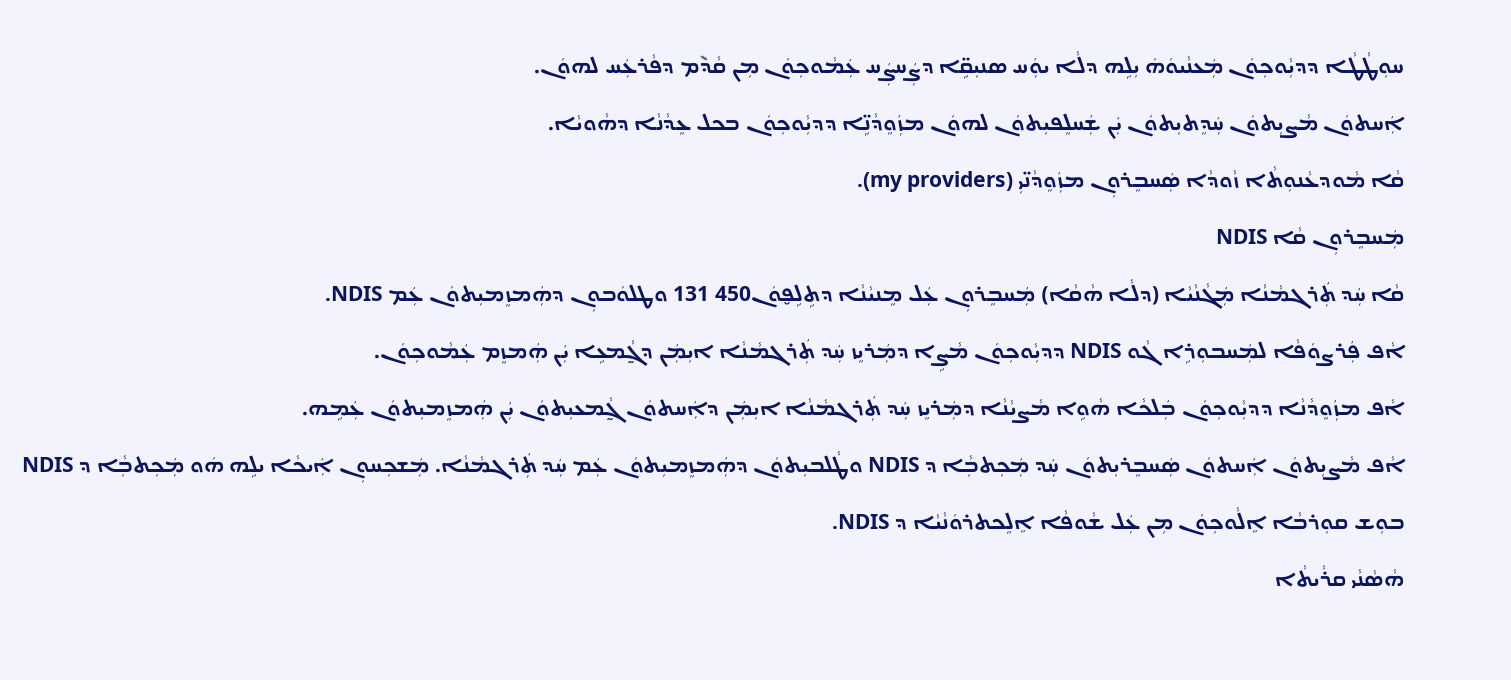ܚܘܼܛܵܛܵܐ ܕܕܝܼܵܘܟܼܘܿܢ ܡܲܥܢܵܝܘܿܗܿ ܝܼܠܹܗ ܕܠܵܐ ܝܘܲܚ ܣܢܝܼܩܹ̈ܐ ܕܨܲܚܨܲܚ ܥܲܡܵܘܟܼܘܿܢ ܡܼܢ ܩܵܕ݉ܡ ܕܦܵܪܥܲܚ ܠܗܘܿܢ.
ܐܲܚܬܘܿܢ ܡܵܨܝܼܬܘܿܢ ܚܲܕܸܬܝܼܬܘܿܢ ܝܲܢ ܫܲܚܠܸܦܝܼܬܘܿܢ ܠܗܘܿܢ ܡܙܲܘܸܕܵܢܹ̈ܐ ܕܕܝܼܵܘܟܼܘܿܢ ܒܟܠ ܥܸܕܵܢܵܐ ܕܗܵܘܝܵܐ.
ܩܵܐ ܡܵܘܕܥܵܢܘܼܬܵܐ ܙܵܘܕܵܐ ܣܲܚܒܸܪܘܼܢ ܡܙܲܘܸܕܵܢ̈ܝܼ (my providers).
ܡܲܚܒܸܪܘܼܢ ܩܵܐ NDIS
ܩܵܐ ܚܲܕ ܬܲܪܓܡܵܢܵܐ ܡܲܓܵܢܵܝܵܐ (ܕܠܵܐ ܗܵܩܵܐ) ܡܲܚܒܸܪܘܼܢ ܥܲܠ ܡܸܢܝܵܢܵܐ ܕܬܹܠܹܦ̮ܘܿܢ450 131 ܘܛܠܘܿܒܘܼܢ ܕܗܲܡܙܸܡܝܼܬܘܿܢ ܥܲܡ NDIS.
ܐܵܦ ܦܲܪܨܘܿܦܵܐ ܠܡܲܚܒܘܼܪܹܐ ܓܵܘ NDIS ܕܕܝܼܵܘܟܼܘܿܢ ܡܵܨܹܐ ܕܡܲܪܝܸܙ ܚܲܕ ܬܲܪܓܡܵܢܵܐ ܐܝܼܡܲܢ ܕܓ̰ܵܡܥܹܐ ܝܲܢ ܗܲܡܙܸܡ ܥܲܡܵܘܟܼܘܿܢ.
ܐܵܦ ܡܙܲܘܸܕܵܢܵܐ ܕܕܝܼܵܘܟܼܘܿܢ ܒܲܠܟܵܐ ܗܵܘܹܐ ܡܵܨܝܵܢܵܐ ܕܡܲܪܝܸܙ ܚܲܕ ܬܲܪܓܡܵܢܵܐ ܐܝܼܡܲܢ ܕܐܲܚܬܘܿܢ ܓ̰ܵܡܥܝܼܬܘܿܢ ܝܲܢ ܗܲܡܙܸܡܝܼܬܘܿܢ ܥܲܡܹܗ.
ܐܵܦ ܡܵܨܝܼܬܘܿܢ ܐܲܚܬܘܿܢ ܣܲܚܒܸܪܝܼܬܘܿܢ ܚܲܕ ܡܲܟܼܬܒܼܵܐ ܕ NDIS ܘܛܵܠܒܝܼܬܘܿܢ ܕܗܲܡܙܸܡܝܼܬܘܿܢ ܥܲܡ ܚܲܕ ܬܲܪܓܡܵܢܵܐ. ܡܲܫܟܼܚܘܼܢ ܐܲܝܟܵܐ ܝܠܹܗ ܗܿܘ ܡܲܟܼܬܒܼܵܐ ܕ NDIS ܒܘܼܫ ܩܘܼܪܒܵܐ ܐܸܠܵܘܟܼܘܿܢ ܡܼܢ ܥܲܠ ܫܵܘܦܵܐ ܐܸܠܸܟܬܪܘܿܢܵܝܵܐ ܕ NDIS.
ܗܵܣܵܢܵܝ ܩܪܵܝܬܵܐ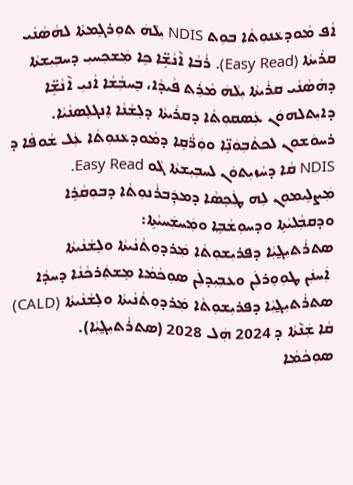ܐܵܦ ܡܵܘܕܥܵܢܘܼܬܵܐ ܒܘܼܬ NDIS ܝܼܠܵܗܿ ܬܘܼܪܓܸܡܬܵܐ ܠܗܵܣܵܢܵܝ ܩܪܵܝܬܵܐ (Easy Read). ܪܵܒܵܐ ܐ݉ܢܵܫܹ̈ܐ ܟܹܐ ܡܲܫܟܼܚܝܼ ܕܚܒܼܝܼܫܬܵܐ ܕܗܵܣܵܢܵܝ ܩܪܵܝܬܵܐ ܝܼܠܵܗܿ ܡܵܪܲܬ ܦܵܝܕܵܐ، ܒܸܚܒܼܵܫܵܐ ܐܵܢܝܼ ܐ݉ܢܵܫܹ̈ܐ ܕܐܝܼܬܠܗܘܿܢ ܥܲܣܩܘܼܬܵܐ ܕܩܪܵܝܬܵܐ ܕܠܸܫܵܢܵܐ ܐܸܢܓܠܸܣܢܵܝܵܐ.
ܪܚܘܿܫܘܼܢ ܠܟܬܵܒܼܘܿܢܹ̈ܐ ܘܘܲܪ̈ܵܩܹܐ ܕܡܵܘܕܥܵܢܘܼܬܵܐ ܥܲܠ ܫܵܘܦܵܐ ܕ NDIS ܩܵܐ ܕܚܵܙܝܼܬܘܿܢ ܠܚܒܼܝܼܫܬܵܐ ܓܵܘ Easy Read.
ܡܲܨܠܹܝܡܘܼܢ ܠܹܗ ܛܲܟ݂ܣܵܐ ܕܡܕܲܒܪܵܢܘܼܬܵܐ ܕܒܘܼܩܵܪܹܐ ܘܕܩܒܼܵܠܝܵܬܹܐ ܘܕܚܘܼܫܵܒ݂ܹܐ ܘܡܲܚܫܲܚܝܵܬܹܐ:
ܣܬܪܵܬܝܼܓ̰ܝܼܵܐ ܕܦܪܝܼܫܘܼܬܵܐ ܡܲܪܕܘܼܬܵܢܵܝܬܵܐ ܘܠܸܫܵܢܵܝܬܵܐ
 ܐܲܚܢܲܢ ܛܘܼܘܸܪܠܲܢ ܘܥܒܼܝܼܕܠܲܢ ܣܘܼܟܵܡܵܐ ܡܸܫܬܲܪܟܵܢܵܐ ܕܚܕܵܐ ܣܬܪܵܬܝܼܓ̰ܝܼܵܐ ܕܦܪܝܼܫܘܼܬܵܐ ܡܲܪܕܘܼܬܵܢܵܝܬܵܐ ܘܠܸܫܵܢܵܝܬܵܐ (CALD) ܩܵܐ ܫܲܢ݉ܬܵܐ ܕ 2024 ܗܲܠ 2028 (ܣܬܪܵܬܝܼܓ̰ܝܼܵܐ).
ܣܘܼܟܵܡܵܐ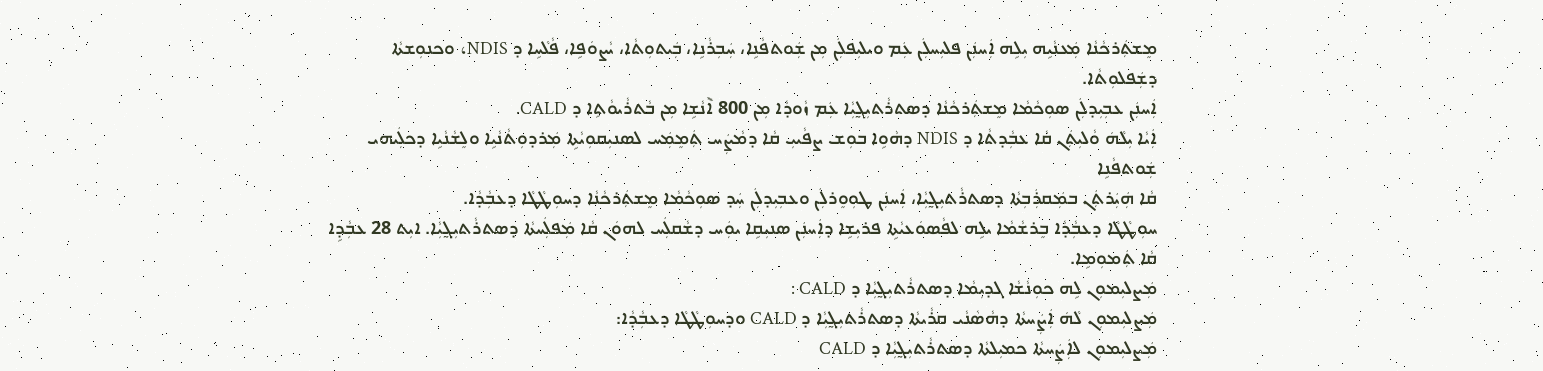ܡܸܫܬܲܪܟܵܢܵܐ ܡܲܥܢܵܝܹܗ ܝܼܠܹܗ ܐܲܚܢܲܢ ܦܠܝܼܚܠܲܢ ܥܲܡ ܘܝܠܝܼܦܠܲܢ ܡܼܢ ܫܲܘܬܦܵܢܹܐ، ܚܲܒܼܪܵܢܹܐ، ܒܲܝܬܘܼܬܵܐ، ܝܵܨܘܿܦܹܐ، ܦܵܠܵܚܹܐ ܕ NDIS، ܘܟܢܘܼܫܬܵܐ ܕܫܲܦܠܘܼܬܵܐ.
ܐܲܚܢܲܢ ܥܒܼܝܼܕܠܲܢ ܣܘܼܟܵܡܵܐ ܡܸܫܬܲܪܟܵܢܵܐ ܕܣܬܪܵܬܝܼܓ̰ܝܼܵܐ ܥܲܡ ܙܵܘܕܵܐ ܡܼܢ 800 ܐ݉ܢܵܫܹܐ ܡܼܢ ܒܵܬܪܵܝܘܵܬܹܐ ܕ CALD.
ܐܲܝܵܐ ܝܼܠܵܗܿ ܘܵܠܝܼܬܲܢ ܩܵܐ ܥܒܼܵܕܬܵܐ ܕ NDIS ܕܗܵܘܹܐ ܒܘܼܫ ܨܦܵܝܝܼ ܩܵܐ ܕܡܵܨܲܚ ܬܲܡܸܡܲܚ ܠܣܢܝܼܩܘܼܝܵܬܹܐ ܡܲܪܕܘܼܬܵܢܵܝܹܐ ܘܠܸܫܵܢܵܝܹܐ ܕܟܠܲܝܗܝ ܫܲܘܬܦܵܢܹܐ
ܩܵܐ ܗܲܝܲܪܬܲܢ ܒܡܲܩܪܲܒܼܬܵܐ ܕܣܬܪܵܬܝܼܓ̰ܝܼܵܐ، ܐܲܚܢܲܢ ܛܘܼܘܸܪܠܲܢ ܘܥܒܼܝܼܕܠܲܢ ܚܲܕ ܣܘܼܟܵܡܵܐ ܡܸܫܬܲܪܟܵܢܵܐ ܕܚܘܼܛܵܛܵܐ ܕܥܒܼܵܕܵܐ.
ܚܘܼܛܵܛܵܐ ܕܥܒܼܵܕܵܐ ܒܸܪܫܵܡܵܐ ܝܠܹܗ ܠܦܵܣܘܿܥܝܵܬܹܐ ܦܪܝܼܫܹܐ ܕܐܲܚܢܲܢ ܣܢܝܼܩܹܐ ܝܘܲܚ ܕܫܵܩܠܲܚ ܠܗܘܿܢ ܩܵܐ ܡܲܦܠܲܚܬܵܐ ܕܣܬܪܵܬܝܼܓ̰ܝܼܵܐ. ܐܝܼܬ 28 ܥܒܼܵܕܹܐ ܩܵܐ ܬܲܡܘܼܡܹܐ.
ܡܲܨܠܝܼܡܘܼܢ ܠܹܗ ܟܘܼܢܵܫܵܐ ܓܕܝܼܡܵܐ ܕܣܬܪܵܬܝܼܓ̰ܝܼܵܐ ܕ CALD :
ܡܲܨܠܝܼܡܘܼܢ ܠܵܗܿ ܐܲܨܲܚܬܵܐ ܕܗܵܣܵܢܵܝ ܩܪܵܝܬܵܐ ܕܣܬܪܵܬܝܼܓ̰ܝܼܵܐ ܕ CALD ܘܕܚܘܼܛܵܛܵܐ ܕܥܒܼܵܕܵܐ:
ܡܲܨܠܝܼܡܘܼܢ ܠܐܲܨܲܚܬܵܐ ܟܡܝܼܠܬܵܐ ܕܣܬܪܵܬܝܼܓ̰ܝܼܵܐ ܕ CALD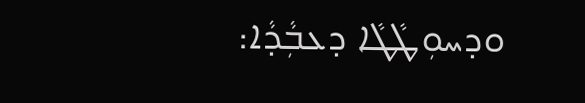ܘܕܚܘܼܛܵܛܵܐ ܕܥܒܼܵܕܵܐ: